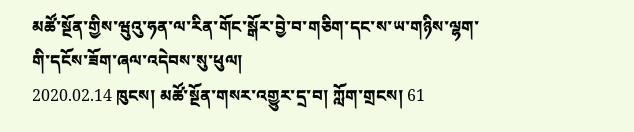མཚོ་སྔོན་གྱིས་ཝུའུ་ཧན་ལ་རིན་གོང་སྒོར་བྱེ་བ་གཅིག་དང་ས་ཡ་གཉིས་ལྷག་གི་དངོས་ཟོག་ཞལ་འདེབས་སུ་ཕུལ།
2020.02.14 ཁུངས། མཚོ་སྔོན་གསར་འགྱུར་དྲ་བ། ཀློག་གྲངས། 61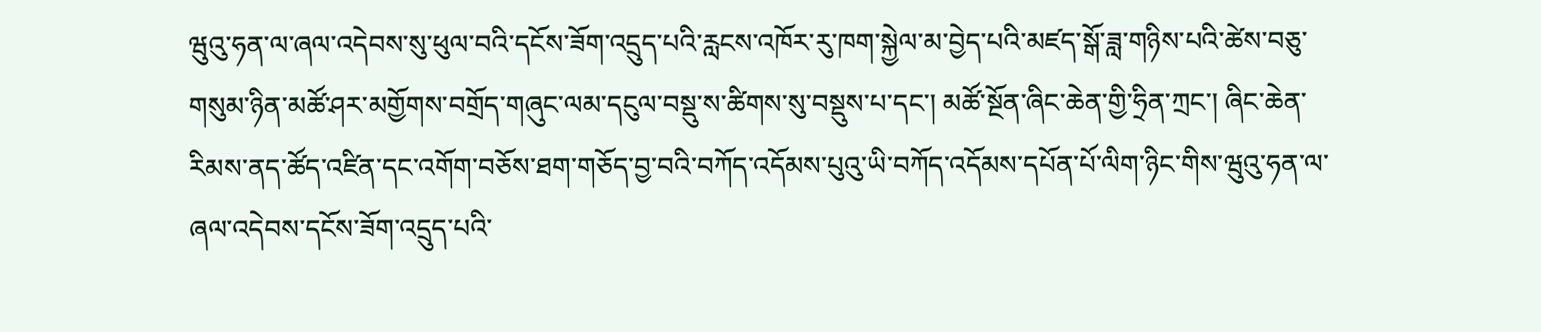ཝུའུ་ཧན་ལ་ཞལ་འདེབས་སུ་ཕུལ་བའི་དངོས་ཟོག་འདྲུད་པའི་རླངས་འཁོར་རུ་ཁག་སྐྱེལ་མ་བྱེད་པའི་མཛད་སྒོ་ཟླ་གཉིས་པའི་ཚེས་བཅུ་གསུམ་ཉིན་མཚོ་ཤར་མགྱོགས་བགྲོད་གཞུང་ལམ་དངུལ་བསྡུ་ས་ཚིགས་སུ་བསྡུས་པ་དང་། མཚོ་སྔོན་ཞིང་ཆེན་གྱི་ཧྲིན་ཀྲང་། ཞིང་ཆེན་རིམས་ནད་ཚོད་འཛིན་དང་འགོག་བཅོས་ཐག་གཅོད་བྱ་བའི་བཀོད་འདོམས་པུའུ་ཡི་བཀོད་འདོམས་དཔོན་པོ་ལིག་ཉིང་གིས་ཝུའུ་ཧན་ལ་ཞལ་འདེབས་དངོས་ཟོག་འདྲུད་པའི་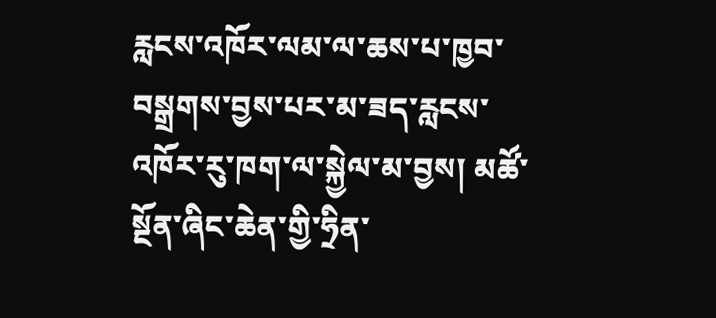རླངས་འཁོར་ལམ་ལ་ཆས་པ་ཁྱབ་བསྒྲགས་བྱས་པར་མ་ཟད་རླངས་འཁོར་རུ་ཁག་ལ་སྐྱེལ་མ་བྱས། མཚོ་སྔོན་ཞིང་ཆེན་གྱི་ཧྲིན་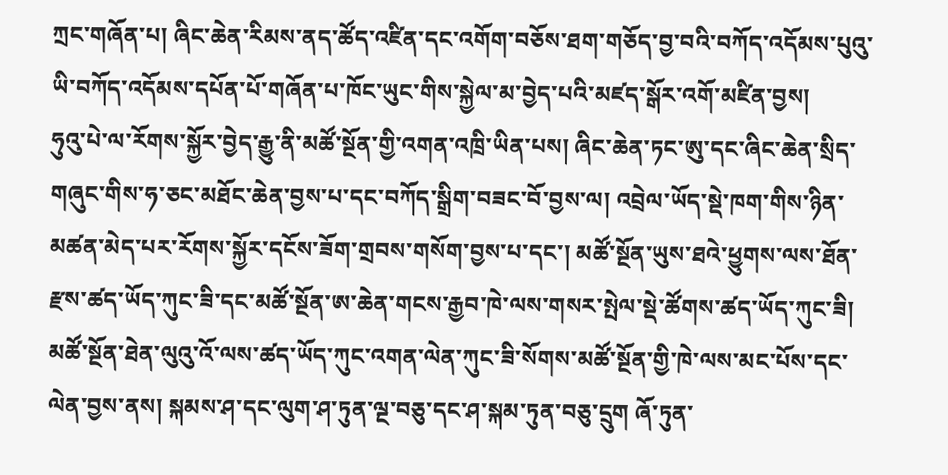ཀྲང་གཞོན་པ། ཞིང་ཆེན་རིམས་ནད་ཚོད་འཛིན་དང་འགོག་བཅོས་ཐག་གཅོད་བྱ་བའི་བཀོད་འདོམས་པུའུ་ཡི་བཀོད་འདོམས་དཔོན་པོ་གཞོན་པ་ཁོང་ཡུང་གིས་སྐྱེལ་མ་བྱེད་པའི་མཛད་སྒོར་འགོ་མཛིན་བྱས།
ཧུའུ་པེ་ལ་རོགས་སྐྱོར་བྱེད་རྒྱུ་ནི་མཚོ་སྔོན་གྱི་འགན་འཁྲི་ཡིན་པས། ཞིང་ཆེན་ཏང་ཨུ་དང་ཞིང་ཆེན་སྲིད་གཞུང་གིས་ཧ་ཅང་མཐོང་ཆེན་བྱས་པ་དང་བཀོད་སྒྲིག་བཟང་བོ་བྱས་ལ། འབྲེལ་ཡོད་སྡེ་ཁག་གིས་ཉིན་མཚན་མེད་པར་རོགས་སྐྱོར་དངོས་ཟོག་གྲབས་གསོག་བྱས་པ་དང་། མཚོ་སྔོན་ཡུས་ཐའེ་ཕྱུགས་ལས་ཐོན་རྫས་ཚད་ཡོད་ཀུང་ཟི་དང་མཚོ་སྔོན་ཨ་ཆེན་གངས་རྒྱབ་ཁེ་ལས་གསར་སྤེལ་སྡེ་ཚོགས་ཚད་ཡོད་ཀུང་ཟི། མཚོ་སྔོན་ཐེན་ལུའུ་འོ་ལས་ཚད་ཡོད་ཀུང་འགན་ལེན་ཀུང་ཟི་སོགས་མཚོ་སྔོན་གྱི་ཁེ་ལས་མང་པོས་དང་ལེན་བྱས་ནས། སྐམས་ཤ་དང་ལུག་ཤ་ཏུན་ལྔ་བཅུ་དང་ཤ་སྐམ་ཏུན་བཅུ་དྲུག ཞོ་ཏུན་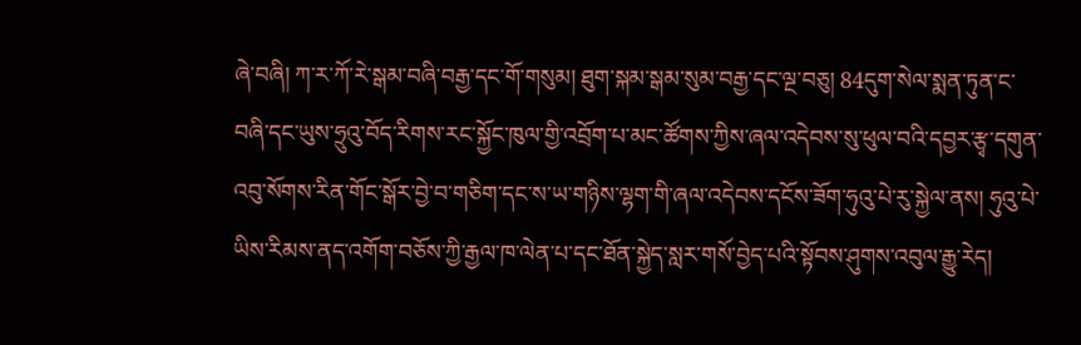ཞེ་བཞི། ཀ་ར་ཀོ་རེ་སྒམ་བཞི་བརྒྱ་དང་གོ་གསུམ། ཐུག་སྐམ་སྒམ་སུམ་བརྒྱ་དང་ལྔ་བཅུ། 84དུག་སེལ་སྨན་ཏུན་ང་བཞི་དང་ཡུས་ཧྲུའུ་བོད་རིགས་རང་སྐྱོང་ཁུལ་གྱི་འབྲོག་པ་མང་ཚོགས་ཀྱིས་ཞལ་འདེབས་སུ་ཕུལ་བའི་དབྱར་རྩྭ་དགུན་འབུ་སོགས་རིན་གོང་སྒོར་བྱེ་བ་གཅིག་དང་ས་ཡ་གཉིས་ལྷག་གི་ཞལ་འདེབས་དངོས་ཟོག་ཧུའུ་པེ་རུ་སྐྱེལ་ནས། ཧུའུ་པེ་ཡིས་རིམས་ནད་འགོག་བཅོས་ཀྱི་རྒྱལ་ཁ་ལེན་པ་དང་ཐོན་སྐྱེད་སླར་གསོ་བྱེད་པའི་སྟོབས་ཤུགས་འབུལ་རྒྱུ་རེད།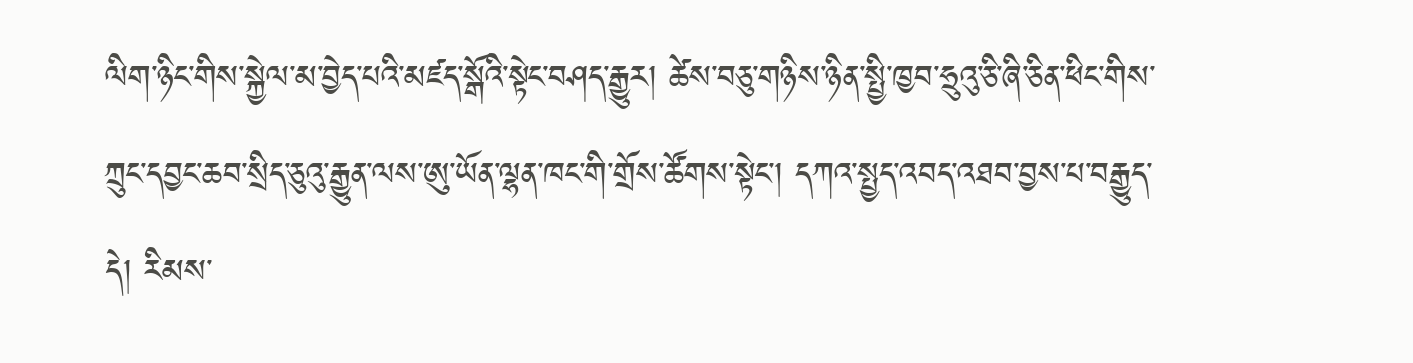ལིག་ཉིང་གིས་སྐྱེལ་མ་བྱེད་པའི་མཛད་སྒོའི་སྟེང་བཤད་རྒྱུར། ཚེས་བཅུ་གཉིས་ཉིན་སྤྱི་ཁྱབ་ཧྲུའུ་ཅི་ཞི་ཅིན་ཕིང་གིས་ཀྲུང་དབྱང་ཆབ་སྲིད་ཅུའུ་རྒྱུན་ལས་ཨུ་ཡོན་ལྷན་ཁང་གི་གྲོས་ཚོགས་སྟེང་། དཀའ་སྤྱད་འབད་འཐབ་བྱས་པ་བརྒྱུད་དེ། རིམས་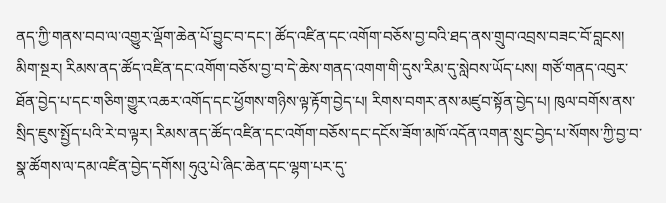ནད་ཀྱི་གནས་བབ་ལ་འགྱུར་ལྡོག་ཆེན་པོ་བྱུང་བ་དང་། ཚོད་འཛིན་དང་འགོག་བཅོས་བྱ་བའི་ཐད་ནས་གྲུབ་འབྲས་བཟང་བོ་བླངས། མིག་སྔར། རིམས་ནད་ཚོད་འཛིན་དང་འགོག་བཅོས་བྱ་བ་དེ་ཆེས་གནད་འགག་གི་དུས་རིམ་དུ་སླེབས་ཡོད་པས། གཙོ་གནད་འབུར་ཐོན་བྱེད་པ་དང་གཅིག་གྱུར་འཆར་འགོད་དང་ཕྱོགས་གཉིས་ལྟ་རྟོག་བྱེད་པ། རིགས་བགར་ནས་མཛུབ་སྟོན་བྱེད་པ། ཁུལ་བགོས་ནས་སྲིད་ཇུས་སྤྱོད་པའི་རེ་བ་ལྟར། རིམས་ནད་ཚོད་འཛིན་དང་འགོག་བཅོས་དང་དངོས་ཟོག་མཁོ་འདོན་འགན་སྲུང་བྱེད་པ་སོགས་ཀྱི་བྱ་བ་སྣ་ཚོགས་ལ་དམ་འཛིན་བྱེད་དགོས། ཧུའུ་པེ་ཞིང་ཆེན་དང་ལྷག་པར་དུ་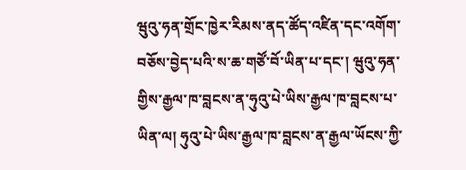ཝུའུ་ཧན་གྲོང་ཁྱེར་རིམས་ནད་ཚོད་འཛིན་དང་འགོག་བཅོས་བྱེད་པའི་ས་ཆ་གཙོ་བོ་ཡིན་པ་དང་། ཝུའུ་ཧན་གྱིས་རྒྱལ་ཁ་བླངས་ན་ཧུའུ་པེ་ཡིས་རྒྱལ་ཁ་བླངས་པ་ཡིན་ལ། ཧུའུ་པེ་ཡིས་རྒྱལ་ཁ་བླངས་ན་རྒྱལ་ཡོངས་ཀྱི་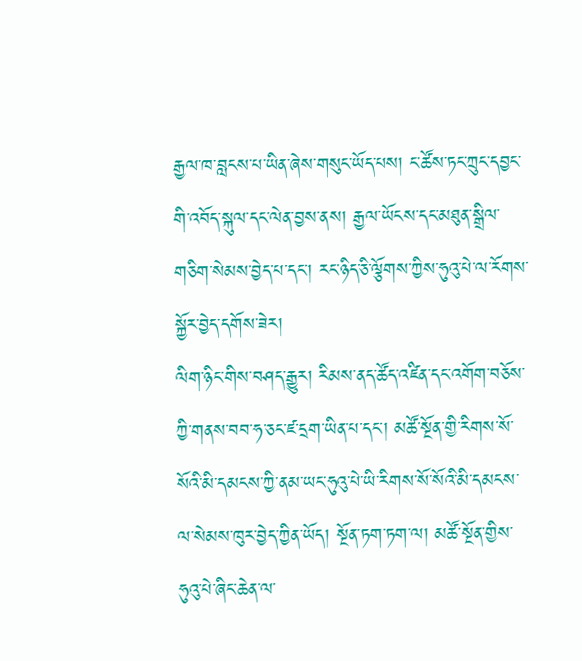རྒྱལ་ཁ་བླངས་པ་ཡིན་ཞེས་གསུང་ཡོད་པས། ང་ཚོས་ཏང་ཀྲུང་དབྱང་གི་འབོད་སྐུལ་དང་ལེན་བྱས་ནས། རྒྱལ་ཡོངས་དང་མཐུན་སྒྲིལ་གཅིག་སེམས་བྱེད་པ་དང་། རང་ཉིད་ཅི་ལྕོགས་ཀྱིས་ཧུའུ་པེ་ལ་རོགས་སྐྱོར་བྱེད་དགོས་ཟེར།
ལིག་ཉིང་གིས་བཤད་རྒྱུར། རིམས་ནད་ཚོད་འཛིན་དང་འགོག་བཅོས་ཀྱི་གནས་བབ་ཧ་ཅང་ཛ་དྲག་ཡིན་པ་དང་། མཚོ་སྔོན་གྱི་རིགས་སོ་སོའི་མི་དམངས་ཀྱི་ནམ་ཡང་ཧུའུ་པེ་ཡི་རིགས་སོ་སོའི་མི་དམངས་ལ་སེམས་ཁུར་བྱེད་ཀྱིན་ཡོད། སྔོན་ཏག་ཏག་ལ། མཚོ་སྔོན་གྱིས་ཧུའུ་པེ་ཞིང་ཆེན་ལ་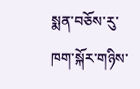སྨན་བཅོས་རུ་ཁག་སྐོར་གཉིས་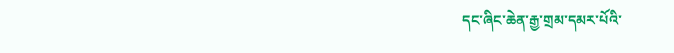དང་ཞིང་ཆེན་རྒྱ་གྲམ་དམར་པོའི་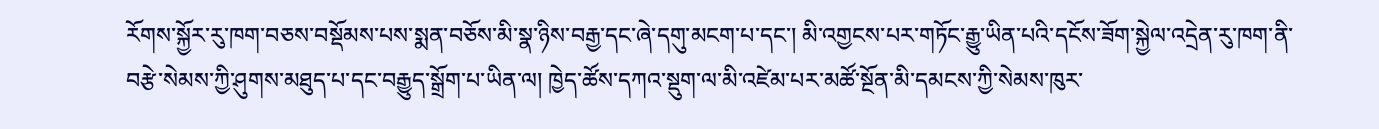རོགས་སྐྱོར་རུ་ཁག་བཅས་བསྡོམས་པས་སྨན་བཅོས་མི་སྣ་ཉིས་བརྒྱ་དང་ཞེ་དགུ་མངག་པ་དང་། མི་འགྱངས་པར་གཏོང་རྒྱུ་ཡིན་པའི་དངོས་ཟོག་སྐྱེལ་འདྲེན་རུ་ཁག་ནི་བརྩེ་སེམས་ཀྱི་ཤུགས་མཐུད་པ་དང་བརྒྱུད་སྒྲོག་པ་ཡིན་ལ། ཁྱེད་ཚོས་དཀའ་སྡུག་ལ་མི་འཛེམ་པར་མཚོ་སྔོན་མི་དམངས་ཀྱི་སེམས་ཁུར་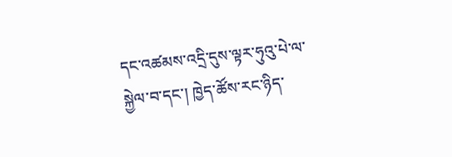དང་འཚམས་འདྲི་དུས་ལྟར་ཧུའུ་པེ་ལ་སྐྱེལ་བ་དང་། ཁྱེད་ཚོས་རང་ཉིད་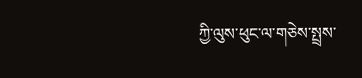ཀྱི་ལུས་ཕུང་ལ་གཅེས་སྤྲས་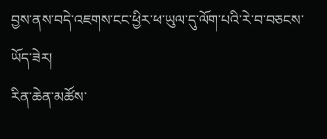བྱས་ནས་བདེ་འཇགས་ངང་ཕྱིར་ཕ་ཡུལ་དུ་ལོག་པའི་རེ་བ་བཅངས་ཡོད་ཟེར།
རིན་ཆེན་མཚོས་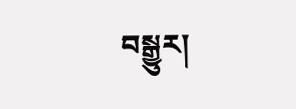བསྒྱུར།